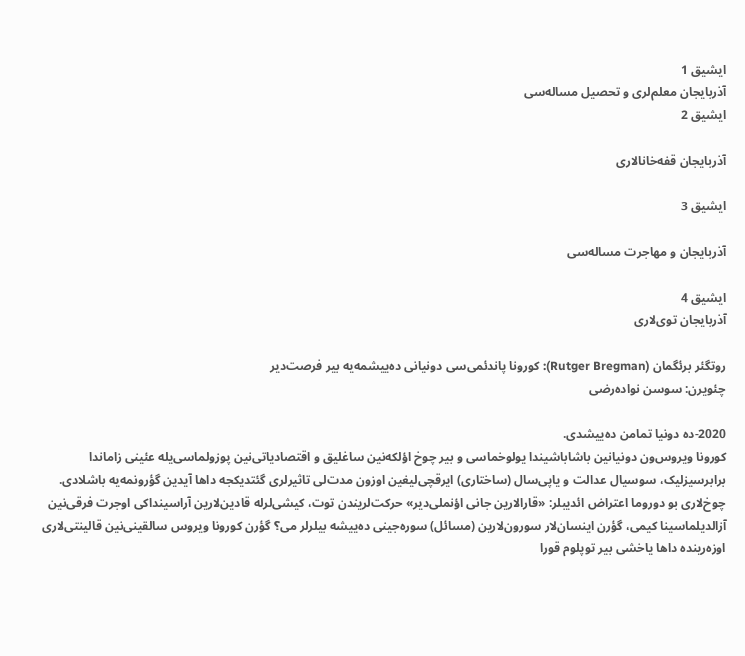ایشیق 1
آذربایجان معلم‌لری و تحصیل مساله‌سی
ایشیق 2

آذربایجان قفه‌خانالاری

ایشیق 3

آذربایجان و مهاجرت مساله‌سی

ایشیق 4
آذربایجان توی‌لاری

روتگئر برئگمان (Rutger Bregman): کورونا پاندئمی‌‌سی دونیانی ده‌ییشمه‌یه بیر فرصت‌دیر
چئویرن: سوسن نواده‌رضی

2020-ده دونیا تمامن ده‌ییشدی.
کورونا ویروس‌ون دونیانین باشاباشیندا یولوخماسی و بیر چوخ اؤلکه‌نین ساغلیق و اقتصادیاتی‌نین پوزولماسی‌یله عئینی زاماندا برابرسیزلیک، سوسیال عدالت و یاپی‌سال (ساختاری) ایرقچی‌لیغین اوزون مدت‌لی تاثیرلری گئتدیکجه داها آیدین گؤرونمه‌یه باشلادی. چوخ‌لاری بو دوروما اعتراض ائدیبلر: «قارالارین جانی اؤنملی‌دیر» حرکت‌لریندن توت، کیشی‌لرله قادین‌لارین آراسینداکی اوجرت فرقی‌نین آزالدیلماسینا کیمی، گؤرن اینسان‌لار سورون‌لارین (مسائل) سوره‌جینی ده‌ییشه بیلرلر می؟ گؤرن کورونا ویروس سالقینی‌نین قالینتی‌لاری‌ اوزه‌رینده داها یاخشی بیر توپلوم قورا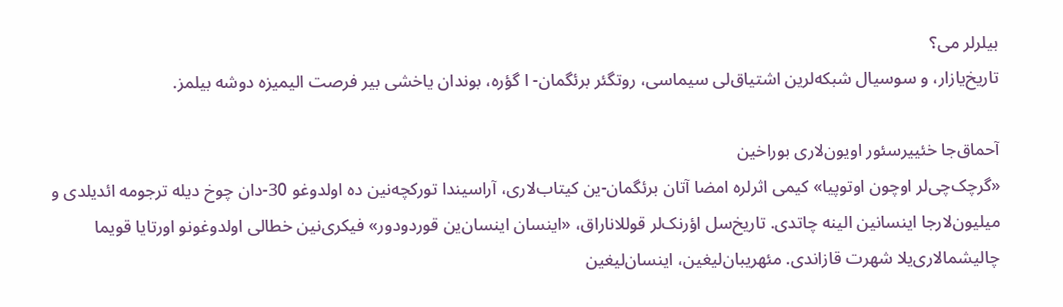بیلرلر می؟
تاریخ‌یازار، و سوسیال شبکه‌لرین اشتیاق‌لی سیماسی، روتگئر برئگمان- ا گؤره، بوندان یاخشی بیر فرصت الیمیزه دوشه بیلمز.

آحماق‌جا خئییر‌سئور اویون‌لاری بوراخین
«گرچک‌چی‌لر اوچون اوتوپیا» کیمی اثرلره امضا آتان برئگمان‌-ین کیتاب‌لاری، آراسیندا تورکچه‌نین ده اولدوغو 30-دان چوخ دیله ترجومه ائدیلدی و میلیون‌لارجا اینسانین الینه چاتدی. تاریخ‌سل اؤرنک‌لر قوللاناراق، «اینسان اینسان‌ین قوردودور» فیکری‌نین خطالی اولدوغونو اورتایا قویما چالیشمالاری‌یلا شهرت قازاندی. مئهریبان‌لیغین، اینسان‌لیغین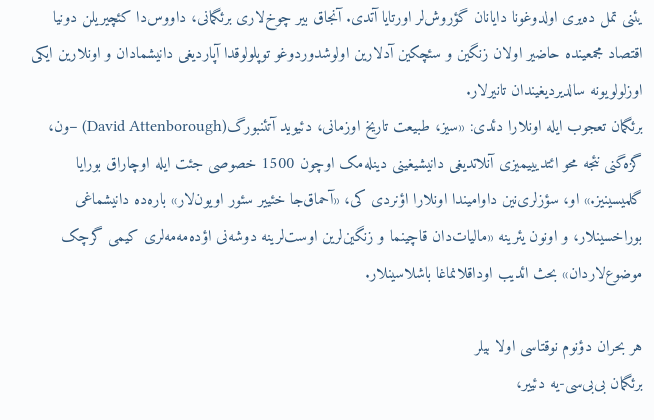یئنی تمل ده‌یری اولدوغونا دایانان گؤروش‌لر اورتایا آتدی. آنجاق بیر چوخ‌لاری برئگمانی، داووس‌دا کئچیریلن دونیا اقتصاد مجمعینده حاضیر اولان زنگین و سئچکین آدلارین اولوشدوردوغو توپلولوقدا آپاردیغی دانیشمادان و اونلارین ایکی اوزلولویونه سالدیردیغیندان تانیرلار.
برئگمان تعجوب ایله اونلارا دئدی: «سیز، طبیعت تاریخ اوزمانی، دئیوید آتئنبورگ(David Attenborough) –ون، گزه‌گنی نئجه محو ائتدیییمیزی آنلاتدیغی دانیشیغینی دینله‌مک اوچون 1500 خصوصی جئت ایله اوچاراق بورایا گلمیسینیز.» او، سؤزلری‌نین داوامیندا اونلارا اؤنردی کی، «آحماق‌جا خئییر سئور اویون‌لار» باره‌ده دانیشماغی بوراخسینلار، و اونون یئرینه «مالیات‌دان قاچینما و زنگین‌لرین اوست‌لرینه دوشه‌نی اؤده‌مه‌مه‌لری کیمی گرچک موضوع‌لاردان» بحث ائدیب اوداقلانماغا باشلاسینلار.

هر بحران دؤنوم نوقتاسی اولا بیلر
برئگمان بی‌بی‌سی-یه دئییر،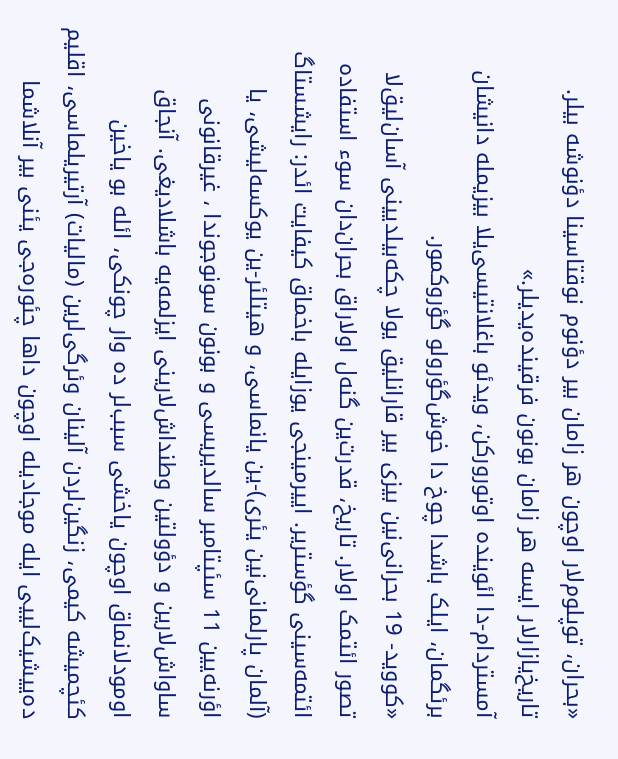«بحران، توپلوم‌لار اوچون هر زامان بیر دؤنوم نوقتاسینا دؤنوشه بیلر. تاریخ‌یازارلار ایسه هر زامان بونون فرقینده‌یدیلر.»
آمستردام-دا ائوینده اوتورورکن، ویدئو باغلانتیسی‌یلا بیزیمله دانیشان برئگمان، ایلک باشدا چوخ دا خوش‌گؤرولو گؤروکمور.
«کووید- 19 بحرانی‌نین بیزی بیر قارانلیق یولا چکه‌بیلدیینی آسان‌لیق‌لا تصور ائتمک اولار. تاریخ، قدرت‌ین گنه‌ل اولاراق بحران‌دان سوء استفاده ائتمه‌سینی گؤستریر. اییرمینجی یوز‌ایله باخماق کیفایت ائدر: رایشستاگ (آلمان پارلمانی‌نین یئری)-ین یانماسی، و هیتلئر-ین یوکسه‌لیشی، یا اؤرنه‌یین 11 سئپتامبر سالدیریسی و بونون سونوجوندا ، غیرقانونی ساواش‌لارین و دؤولتین وطنداش‌لارینی ایزلمه‌یه باشلادیغی. آنجاق اومودلانماق اوچون یاخشی سبب‌لر ده وار چونکی، ائله بو یاخین کئچمیشه کیمی، زنگین‌لردن آلینان وئرگی‌لرین (مالیات) آرتیریلماسی، اقلیم ده‌ییشیک‌لییی ایله موجادیله اوچون داها چئوره‌جی یئنی بیر آنلاشما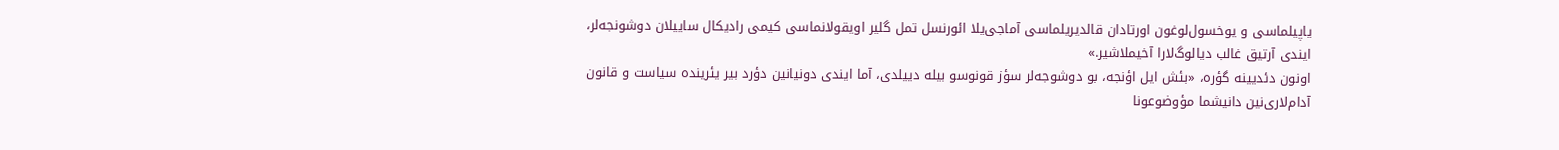یاپیلماسی و یوخسول‌لوغون اورتادان قالدیریلماسی آماجی‌یلا ائورنسل تمل گلیر اویقولانماسی کیمی رادیکال ساییلان دوشونجه‌لر، ایندی آرتیق غالب دیالوگ‌لارا آخیملاشیر.»
اونون دئدیینه گؤره، «بئش ایل اؤنجه، بو دوشوجه‌لر سؤز قونوسو بیله دییلدی، آما ایندی دونیانین دؤرد بیر یئرینده سیاست و قانون آدام‌لاری‌نین دانیشما مؤوضوعونا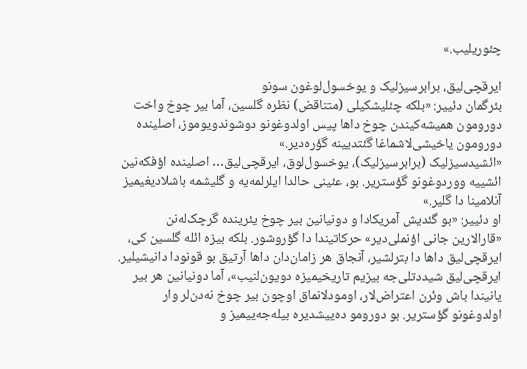چئوریلیب‌.»

ایرقچی‌لیق، برابرسیزلیک و یوخسول‌لوغون سونو
بئرگمان دئییر: «بلکه چئلیشکیلی (متناقض) نظره گلسین، آما بیر چوخ واخت دورومون همیشه‌کیندن چوخ داها پیس اولدوغونو دوشوندویوموز، اصلینده دورومون یاخیشی‌لاشماغا گئتدیینه گؤره‌دیر.»
«ائشیدسیزلیک (برابرسیزلیک)، یوخسول‌لوق، ایرقچی‌لیق… اصلینده اؤفکه‌نین ائشییه ووردوغونو گؤستریر. بو، عئینی حالدا ایلرلمه‌یه و گلیشمه باشلادیغیمیز آنلامینا دا گلیر.»
او دئییر: «بو گئدیش آمریکادا و دونیانین بیر چوخ یئرینده گرچک‌له‌نن «قارا‌لارین جانی اؤنملی‌دیر» حرکاتیندا دا گؤروشور. بلکه بیزه ائله گلسین کی، ایرقچی‌لیق داها دا بترلشیر، آنجاق هر زامان‌دان داها آرتیق بو قونودا دانیشیلیر. ایرقچی‌لیق شیددتلی‌جه بیزیم تاریخیمیزه دویون‌لنیب»، آما دونیانین هر بیر یانیندا باش وئرن اعتراض‌لار، اومودلانماق اوچون بیر چوخ نه‌دن‌لر وار اولدوغونو گؤستریر. بو دورومو ده‌ییشدیره بیله‌جه‌ییمیز و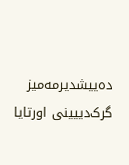ده‌ییشدیرمه‌میز گرک‌دییینی اورتایا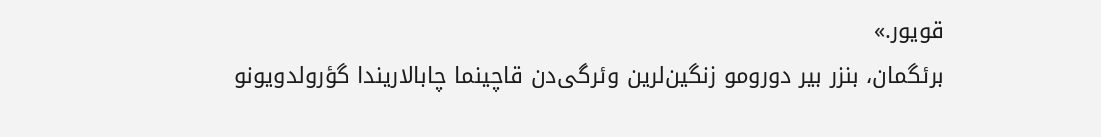قویور.»
برئگمان، بنزر بیر دورومو زنگین‌لرین وئرگی‌دن قاچینما چابالاریندا گؤرولدویونو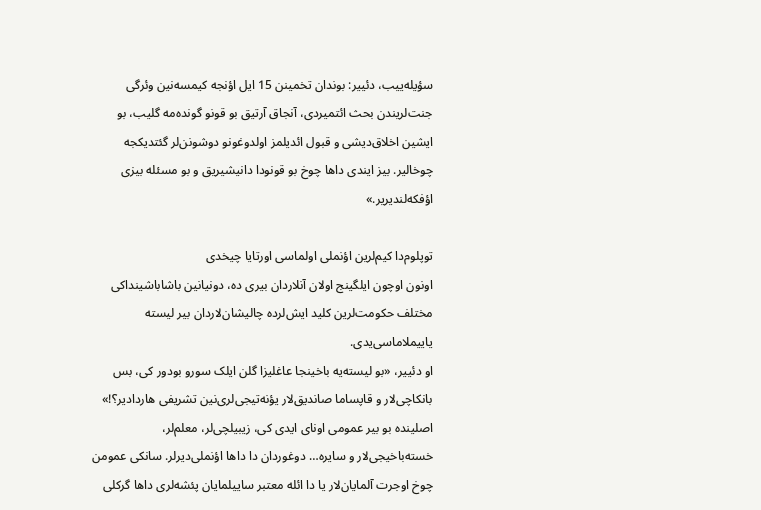سؤیله‌ییب، دئییر: بوندان تخمینن 15 ایل اؤنجه کیمسه‌نین وئرگی جنت‌لریندن بحث ائتمیردی، آنجاق آرتیق بو قونو گونده‌مه گلیب، بو ایشین اخلاق‌دیشی و قبول ائدیلمز اولدوغونو دوشونن‌لر گئتدیکجه چوخالیر. بیز ایندی داها چوخ بو قونودا دانیشیریق و بو مسئله بیزی اؤفکه‌لندیریر.»

توپلوم‌دا کیم‌لرین اؤنملی اولماسی اورتایا چیخدی
اونون اوچون ایلگینج اولان آنلاردان بیری ده، دونیانین باشاباشینداکی مختلف حکومت‌لرین کلید ایش‌لرده چالیشان‌لاردان بیر لیسته یاییملاماسی‌یدی.
او دئییر، «بو لیسته‌یه باخینجا عاغلیزا گلن ایلک سورو بودور کی، بس بانکاچی‌لار و قاپساما صاندیق‌لار یؤنه‌تیجی‌لری‌نین تشریفی هاردادیر؟!» اصلینده بو بیر عمومی اونای ایدی کی، زیبیلچی‌لر، معلم‌لر، خسته‌باخیجی‌لار و سایره… دوغوردان دا داها اؤنملی‌دیرلر. سانکی عمومن چوخ اوجرت آلمایان‌لار یا دا ائله معتبر ساییلمایان پئشه‌لری داها گرکلی‌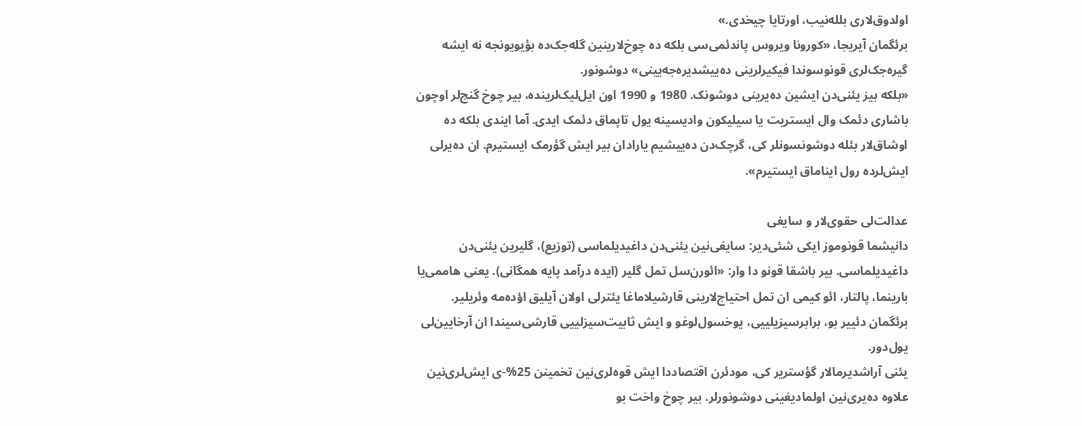اولدوق‌لاری بلله‌نیب، اورتایا چیخدی.»
برئگمان آیریجا، «کورونا ویروس‌ پاندئمی‌سی بلکه ده چوخ‌لارینین گله‌جک‌ده بؤیویونجه نه ایشه گیره‌جک‌لری قونوسوندا فیکیرلرینی ده‌ییشدیره‌جه‌یینی» دوشونور.
«بلکه بیز یئنی‌دن ایشین ده‌یرینی دوشونک. 1980 و 1990 اون ایل‌لیک‌لرینده، بیر چوخ گنج‌لر اوچون باشاری دئمک وال ایستریت یا سیلیکون وادیسینه یول تاپماق دئمک ایدی. آما ایندی بلکه ده اوشاق‌لار بئله دوشونسونلر کی، گرچک‌دن ده‌ییشیم یارادان بیر ایش گؤرمک ایستیرم. ان ده‌یرلی ایش‌لرده رول ایناماق ایستیرم».

عدالت‌لی حقوی‌لار و سایغی
دانیشما قونوموز ایکی شئی‌دیر: سایغی‌نین یئنی‌دن داغیدیلماسی (توزیع)، گلیرین یئنی‌دن داغیدیلماسی. بیر باشقا قونو دا وار: «ائورن‌سل تمل گلیر (ایده درآمد پایه همگانی). یعنی هاممی‌یا بارینما، پالتار، ائو کیمی ان تمل احتیاج‌لارینی قارشیلاماغا یئترلی اولان آیلیق اؤده‌مه وئریلیر.
برئگمان دئییر بو، برابرسیزیلییی، یوخسول‌لوغو و ایش ثابیت‌سیزلییی قارشی‌سیندا ان آرخایین‌لی یول‌دور.
یئنی آراشدیرمالار گؤستریر کی، مودئرن اقتصاددا ایش قوه‌لر‌ی‌نین تخمینن 25%-ی ایش‌لری‌نین علاوه ده‌یری‌نین اولمادیغینی دوشونورلر. بیر چوخ واخت بو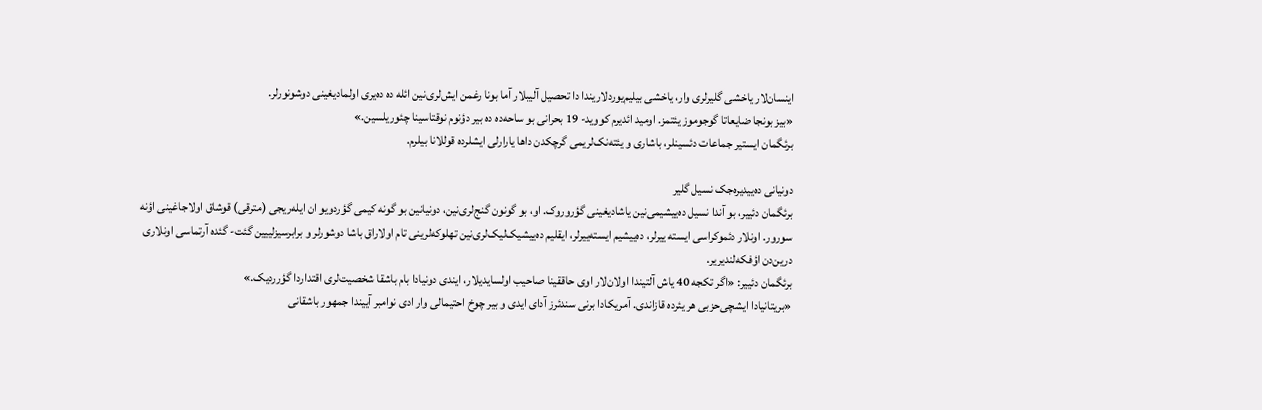اینسان‌لار یاخشی گلیرلری وار، یاخشی بیلیم‌یوردلاریندا دا تحصیل آلیبلار آما بونا رغمن ایش‌لری‌نین ائله ده ده‌یری اولمادیغینی دوشونورلر.
«بیز بونجا ضایعاتا گوجوموز یئتمز. اومید ائدیرم کووید- 19 بحرانی بو ساحه‌ده ده بیر دؤنوم نوقتاسینا چئوریلسین.»
برئگمان ایستیر جماعات دئسینلر، باشاری و یئته‌نک‌لریمی گرچکدن داها یارارلی ایشلرده قوللانا بیلرم.

دونیانی ده‌ییدیره‌جک نسیل گلیر
برئگمان دئییر، بو آندا نسیل ده‌ییشیمی‌نین یاشادیغینی گؤروروک. او، بو گونون گنج‌لری‌نین، دونیانین بو گونه کیمی گؤردویو ان ایله‌ریجی (مترقی) قوشاق اولاجاغینی اؤنه سورور. اونلار دئموکراسی ایسته ییرلر، ده‌ییشیم ایسته‌ییرلر، ایقلیم ده‌ییشیک‌لیک‌لری‌نین تهلوکه‌لرینی تام اولاراق باشا دوشورلر و برابرسیزلییین گئت- گئده آرتماسی اونلاری درین‌دن اؤفکه‌لندیریر.
برئگمان دئییر: «اگر تکجه 40 یاش آلتیندا اولان‌لار اوی حاققینا صاحیب اولسایدیلار، ایندی دونیادا بام باشقا شخصیت‌لری اقتداردا گؤرردیک.»
«بریتانیادا ایشچی‌حزبی هر یئرده قازاندی. آمریکادا برنی سندئرز آدای ایدی و بیر چوخ احتیمالی وار ادی نوامبر آییندا جمهور باشقانی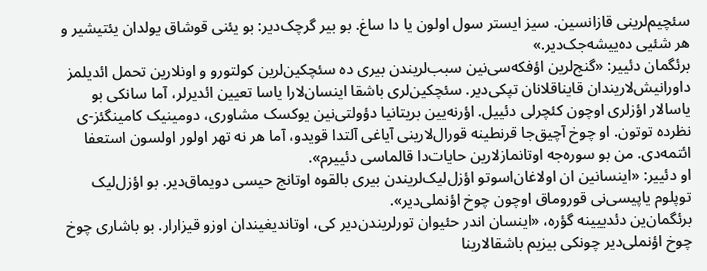سئچیم‌لرینی قازانسین. سیز ایستر سول اولون یا دا ساغ. بو بیر گرچک‌دیر: بو یئنی قوشاق یولدان یئتیشیر و هر شئیی ده‌ییشه‌جک‌دیر.»
برئگمان دئییر: «گنج‌لرین اؤفکه‌سی‌نین سبب‌لریندن بیری ده سئچکین‌لرین کولتورو و اونلارین تحمل ائدیلمز داورانیش‌لاریندان قایناقلانان تپکی‌دیر. سئچکین‌لری باشقا اینسان‌لارا یاسا تعیین ائدیرلر، آما سانکی بو یاسالار اؤزلری اوچون کئچرلی دئییل. اؤرنه‌یین بریتانیا دؤولتی‌نین یوکسک مشاوری، دومینیک کامینگئز-ی نظرده توتون. او چوخ آچیق‌جا قرنطینه قورال‌لارینی آیاغی آلتدا قویدو، آما هر نه تهر اولور اولسون استعفا ائتمه‌دی. من بو سوره‌جه اوتانمازلارین حایات‌دا قالماسی دئییرم».
او دئییر: «اینسا‌نین ان اولاغان‌اسوتو اؤزل‌لیک‌لریندن بیری بالقوه اوتانج حیسی دویماق‌دیر. بو اؤزل‌لیک توپلوم یاپیسی‌نی قوروماق اوچون چوخ اؤنملی‌دیر».
برئگمان‌ین دئدییینه گؤره، «اینسان اندر حئیوان تورلریندن‌دیر کی، اوتاندیغیندان اوزو قیزارار. بو باشاری چوخ چوخ اؤنملی‌دیر چونکی بیزیم باشقالارینا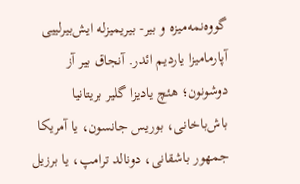گووه‌نمه‌میزه و بیر- بیریمیزله ایش‌بیرلییی آپارمامیزا یاردیم ائدر. آنجاق بیر آز دوشونون؛ هئچ یادیزا گلیر بریتانیا باش‌باخانی، بوریس جانسون، یا آمریکا جمهور باشقانی، دونالد ترامپ، یا برزیل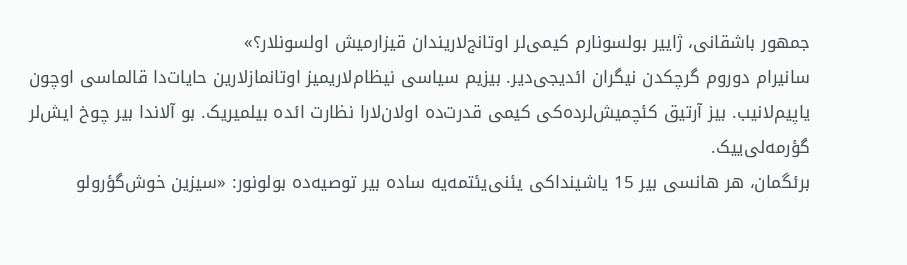جمهور باشقانی، ژاییر بولسونارم کیمی‌لر اوتانج‌لاریندان قیزارمیش اولسونلار؟»
سانیرام دوروم گرچکدن نیگران ائدیجی‌دیر. بیزیم سیاسی نیظام‌لاریمیز اوتانمازلارین حایات‌دا قالماسی اوچون یاپیم‌لانیب. بیز آرتیق کئچمیش‌لرده‌کی کیمی قدرت‌ده اولان‌لارا نظارت ائده‌ بیلمیریک. بو آلاندا بیر چوخ ایش‌لر گؤرمه‌لی‌ییک.
برئگمان‌، هر هانسی بیر 15 یاشینداکی یئنی‌یئتمه‌یه ساده بیر توصیه‌ده بولونور: «سیزین خوش‌گؤرولو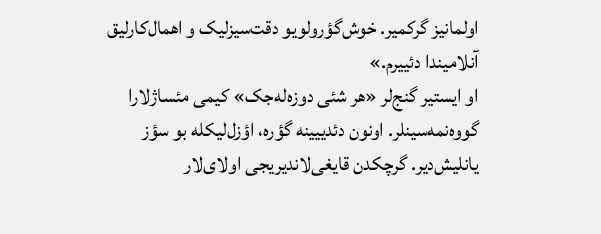اولمانیز گرکمیر. خوش‌گؤرولویو دقت‌سیز‌لیک و اهمال‌کارلیق آنلامیندا دئییرم.»
او ایستیر گنج‌لر «هر شئی دوزه‌له‌جک» کیمی مئساژلارا گووه‌نمه‌سینلر. اونون دئدییینه گؤره، اؤزل‌لیکله بو سؤز یانلیش‌دیر. گرچکدن قایغی‌لاندیریجی اولای‌لار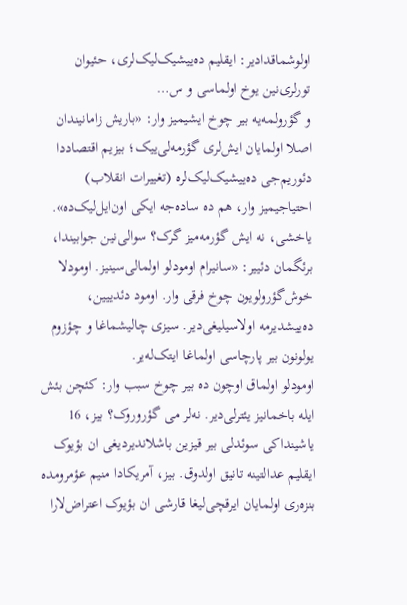اولوشماقدادیر: ایقلیم ده‌ییشیک‌لیک‌لری، حئیوان تورلری‌نین یوخ اولماسی و س…
و گؤرولمه‌یه بیر چوخ ایشیمیز وار: «باریش زامانیندان اصلا اولمایان ایش‌لری گؤرمه‌لی‌ییک؛ بیزیم اقتصاددا دئوریم‌جی ده‌ییشیک‌لیک‌لره (تغییرات انقلاب) احتیاجیمیز وار، هم ده ساده‌جه ایکی اون‌ایل‌لیک‌ده».
یاخشی، نه ایش گؤرمه‌میز گرک؟ سوالی‌نین جوابیندا، برئگمان دئییر: «سانیرام اومودلو اولمالی‌سینیز. اومودلا خوش‌گؤرولویون چوخ فرقی وار. اومود دئدییین، ده‌ییشدیرمه اولاسیلیغی‌دیر. سیزی چالیشماغا و چؤزوم یولونون بیر پارچاسی اولماغا ایتک‌له‌یر.
اومودلو اولماق اوچون ده بیر چوخ سبب وار: کئچن بئش ایله باخمانیز یئترلی‌دیر. نه‌لر می گؤروروک؟ بیز، 16 یاشینداکی سوئدلی بیر قیزین باشلاندیردیغی ان بؤیوک ایقلیم عدالتینه تانیق اولدوق. بیز، آمریکادا منیم عؤمرومده بنزه‌ری اولمایان ایرقچی‌لیغا قارشی ان بؤیوک اعتراض‌لارا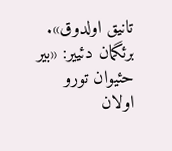تانیق اولدوق».
برئگمان دئییر: «بیر حئیوان تورو اولان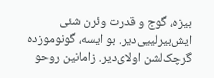بیزه، گوج و قدرت وئرن شئی ایش‌بیرلییی‌دیر. بو ایسه، گونوموزده گرچک‌لشن اولای‌دیر. زامانین روحو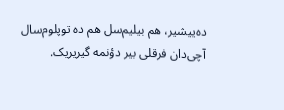ده‌ییشیر، هم بیلیم‌سل هم ده توپلوم‌سال آچی‌دان فرقلی ‌بیر دؤنمه گیریریک.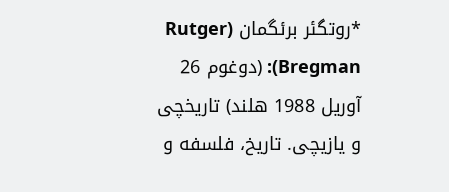*روتگئر برئگمان (Rutger Bregman): (دوغوم 26 آوریل 1988 هلند) تاریخچی و یازیچی. تاریخ، فلسفه و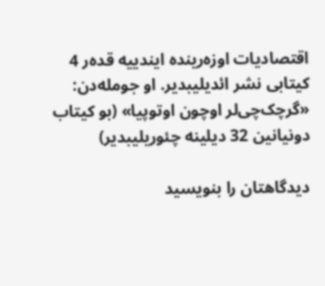اقتصادیات اوزه‌رینده ایندییه قده‌ر 4 کیتابی نشر ائدیلیبدیر. او جومله‌دن: «گرچک‌چی‌لر اوچون اوتوپیا» (بو کیتاب دونیانین 32 دیلینه چئوریلیبدیر)

دیدگاهتان را بنویسید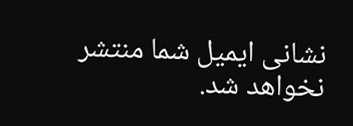نشانی ایمیل شما منتشر نخواهد شد.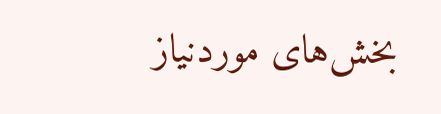بخش‌های موردنیاز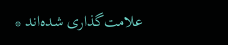علامت‌گذاری شده‌اند *